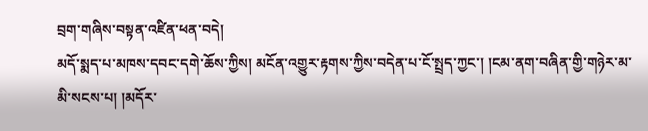བྲག་གཞིས་བསྟན་འཛིན་ཕན་བདེ།
མདོ་སྨད་པ་མཁས་དབང་དགེ་ཆོས་ཀྱིས། མངོན་འགྱུར་རྟགས་ཀྱིས་བདེན་པ་ངོ་སྤྲད་ཀྱང་། །ངམ་ནག་བཞིན་གྱི་གཉེར་མ་མི་སངས་པ། །མདོར་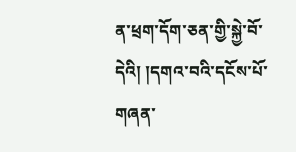ན་ཕྲག་དོག་ཅན་གྱི་སྐྱེ་བོ་དེའི། །དགའ་བའི་དངོས་པོ་གཞན་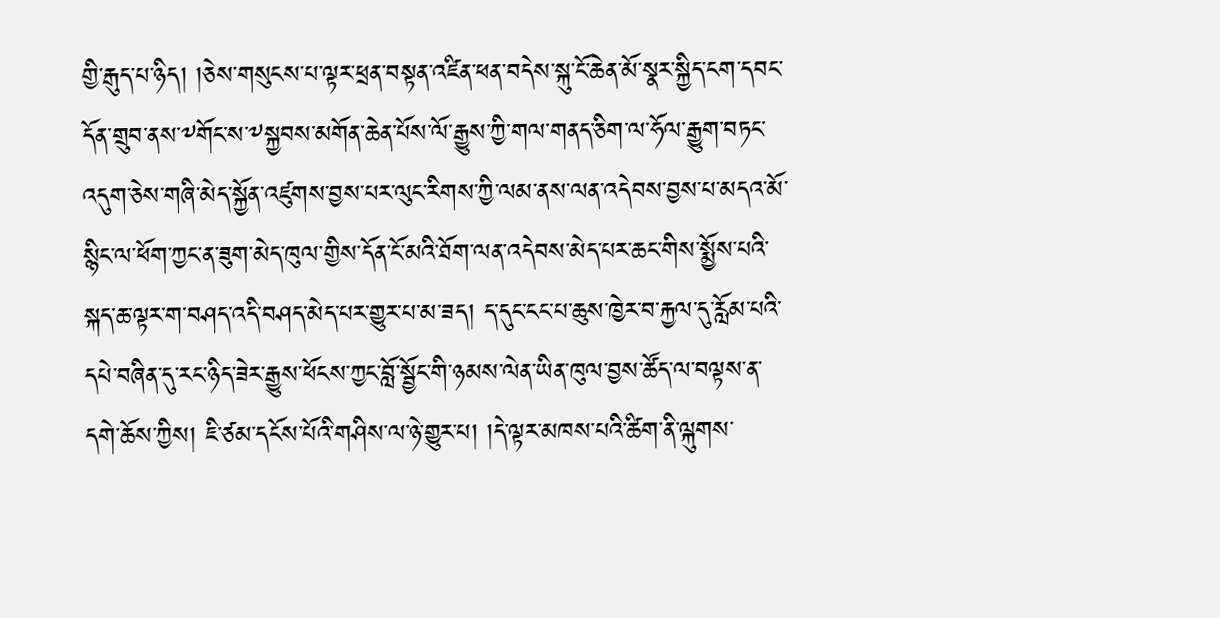གྱི་རྒུད་པ་ཉིད། །ཅེས་གསུངས་པ་ལྟར་ཕྲན་བསྟན་འཛིན་ཕན་བདེས་སྐུ་ངོ་ཆེན་མོ་སྣར་སྐྱིད་ངག་དབང་དོན་གྲུབ་ནས་༸གོང་ས་༸སྐྱབས་མགོན་ཆེན་པོས་ལོ་རྒྱུས་ཀྱི་གལ་གནད་ཅིག་ལ་ཧོལ་རྒྱུག་བཏང་འདུག་ཅེས་གཞི་མེད་སྐྱོན་འཛུགས་བྱས་པར་ལུང་རིགས་ཀྱི་ལམ་ནས་ལན་འདེབས་བྱས་པ་མདའ་མོ་སྙིང་ལ་ཕོག་ཀྱང་ན་ཟུག་མེད་ཁུལ་གྱིས་དོན་ངོ་མའི་ཐོག་ལན་འདེབས་མེད་པར་ཆང་གིས་སྨྱོས་པའི་སྐད་ཆ་ལྟར་ག་བཤད་འདི་བཤད་མེད་པར་གྱུར་པ་མ་ཟད། ད་དུང་ངང་པ་ཆུས་ཁྱེར་བ་རྐྱལ་དུ་རློམ་པའི་དཔེ་བཞིན་དུ་རང་ཉིད་ཟེར་རྒྱུས་ཕོངས་ཀྱང་བློ་སྦྱོང་གི་ཉམས་ལེན་ཡིན་ཁུལ་བྱས་ཚོད་ལ་བལྟས་ན་དགེ་ཆོས་ཀྱིས། ཇི་ཙམ་དངོས་པོའི་གཤིས་ལ་ཉེ་གྱུར་པ། །དེ་ལྟར་མཁས་པའི་ཚིག་ནི་ལྐུགས་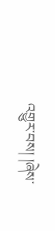འགྱུར་བས། །ཞེས་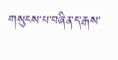གསུངས་པ་བཞིན་ད་རྒས་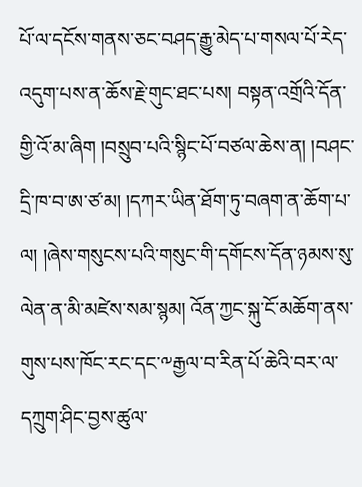པོ་ལ་དངོས་གནས་ཅང་བཤད་རྒྱུ་མེད་པ་གསལ་པོ་རེད་འདུག་པས་ན་ཆོས་རྗེ་གུང་ཐང་པས། བསྟན་འགྲོའི་དོན་གྱི་འོ་མ་ཞིག །བསྲུབ་པའི་སྙིང་པོ་བཙལ་ཆེས་ན། །བཤང་དྲི་ཁ་བ་ཨ་ཙ་མ། །དཀར་ཡིན་ཐོག་ཏུ་བཞག་ན་ཆོག་པ་ལ། །ཞེས་གསུངས་པའི་གསུང་གི་དགོངས་དོན་ཉམས་སུ་ལེན་ན་མི་མཛེས་སམ་སྙམ། འོན་ཀྱང་སྐུ་ངོ་མཆོག་ནས་གུས་པས་ཁོང་རང་དང་༸རྒྱལ་བ་རིན་པོ་ཆེའི་བར་ལ་དཀྲུག་ཤིང་བྱས་ཚུལ་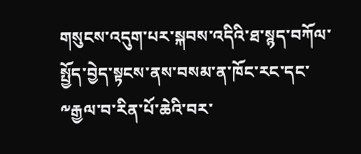གསུངས་འདུག་པར་སྐབས་འདིའི་ཐ་སྙད་བཀོལ་སྤྱོད་བྱེད་སྟངས་ནས་བསམ་ན་ཁོང་རང་དང་༸རྒྱལ་བ་རིན་པོ་ཆེའི་བར་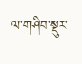ལ་གཤིབ་སྡུར་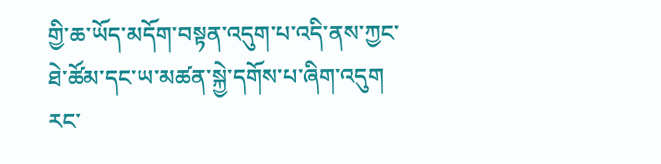གྱི་ཆ་ཡོད་མདོག་བསྟན་འདུག་པ་འདི་ནས་ཀྱང་ཐེ་ཚོམ་དང་ཡ་མཚན་སྐྱེ་དགོས་པ་ཞིག་འདུག རང་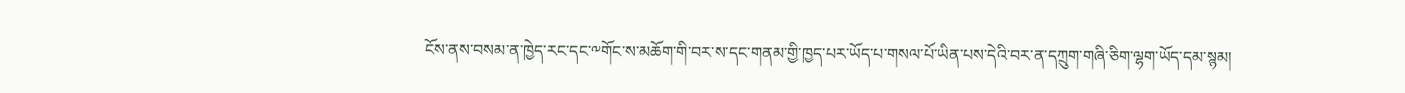ངོས་ནས་བསམ་ན་ཁྱེད་རང་དང་༸གོང་ས་མཆོག་གི་བར་ས་དང་གནམ་གྱི་ཁྱད་པར་ཡོད་པ་གསལ་པོ་ཡིན་པས་དེའི་བར་ན་དཀྲུག་གཞི་ཅིག་ལྷག་ཡོད་དམ་སྙམ།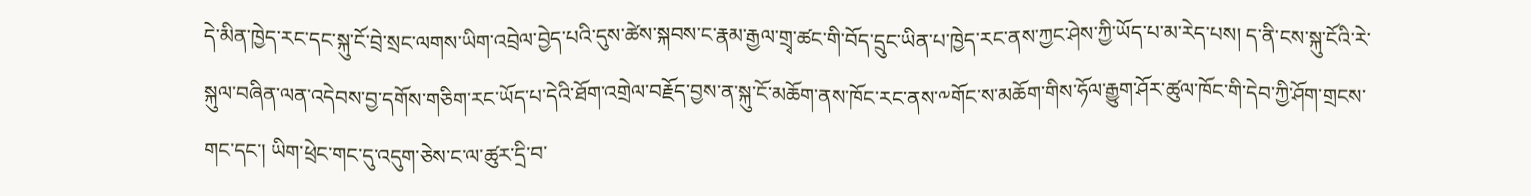དེ་མིན་ཁྱེད་རང་དང་སྐུ་ངོ་བྲེ་སྲང་ལགས་ཡིག་འབྲེལ་བྱེད་པའི་དུས་ཚེས་སྐབས་ང་རྣམ་རྒྱལ་གྲྭ་ཚང་གི་བོད་དྲུང་ཡིན་པ་ཁྱེད་རང་ནས་ཀྱང་ཤེས་ཀྱི་ཡོད་པ་མ་རེད་པས། ད་ནི་ངས་སྐུ་ངོའི་རེ་སྐུལ་བཞིན་ལན་འདེབས་བྱ་དགོས་གཅིག་རང་ཡོད་པ་དེའི་ཐོག་འགྲེལ་བརྗོད་བྱས་ན་སྐུ་ངོ་མཆོག་ནས་ཁོང་རང་ནས་༸གོང་ས་མཆོག་གིས་ཧོལ་རྒྱུག་ཤོར་ཚུལ་ཁོང་གི་དེབ་ཀྱི་ཤོག་གྲངས་གང་དང་། ཡིག་ཕྲེང་གང་དུ་འདུག་ཅེས་ང་ལ་ཚུར་དྲི་བ་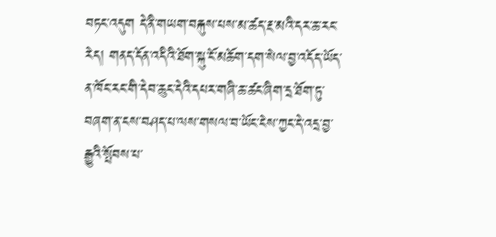བཏང་འདུག དེ་ནི་གཡག་བརྐུས་པས་མ་ཚད་རྔ་མའི་དར་ཆ་རང་རེད། གནད་དོན་འདིའི་ཐོག་སྐུ་ངོ་མཆོག་དག་སེལ་བྱ་འདོད་ཡོད་ན་ཁོང་རང་གི་དེབ་ཆུང་དེའི་དཔར་གཞི་ཆ་ཚང་ཞིག་དྲ་ཐོག་ཏུ་བཞག་ན་ངས་བཤད་པ་ལས་གསལ་བ་ཡོང་ངེས་ཀྱང་དེ་འདྲ་བྱ་རྒྱུའི་སྤོབས་པ་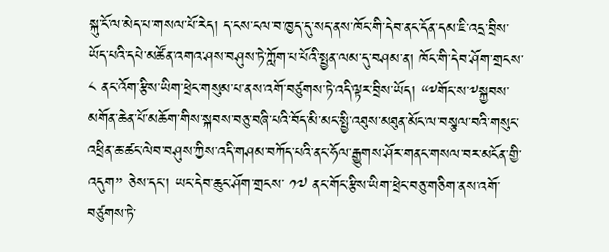སྐུ་ངོ་ལ་མེད་པ་གསལ་པོ་རེད། ད་ངས་ངལ་བ་ཁྱད་དུ་སད་ནས་ཁོང་གི་དེབ་ནང་དོན་དམ་ཇི་འདྲ་བྲིས་ཡོད་པའི་དཔེ་མཚོན་འགའ་ཤས་བཤུས་ཏེ་ཀློག་པ་པོའི་སྤྱན་ལམ་དུ་བཤམ་ན། ཁོང་གི་དེབ་ཤོག་གྲངས་ ༨ ནང་འོག་རྩིས་ཡིག་ཕྲེང་གསུམ་པ་ནས་འགོ་བཙུགས་ཏེ་འདི་ལྟར་བྲིས་ཡོད། “༸གོང་ས་༸སྐྱབས་མགོན་ཆེན་པོ་མཆོག་གིས་སྐབས་བཅུ་བཞི་པའི་བོད་མི་མང་སྤྱི་འཐུས་མཐུན་མོང་ལ་བསྩལ་བའི་གསུང་འཕྲིན་ཆ་ཚང་ལེབ་བཤུས་ཀྱིས་འདི་གཤམ་བཀོད་པའི་ནང་ཧོལ་རྒྱུགས་ཤོར་གནང་གསལ་བར་མངོན་གྱི་འདུག” ཅེས་དང་། ཡང་དེབ་ཆུང་ཤོག་གྲངས་ ༡༧ ནང་གོང་རྩིས་ཡིག་ཕྲེང་བཅུ་གཅིག་ནས་འགོ་བཙུགས་ཏེ་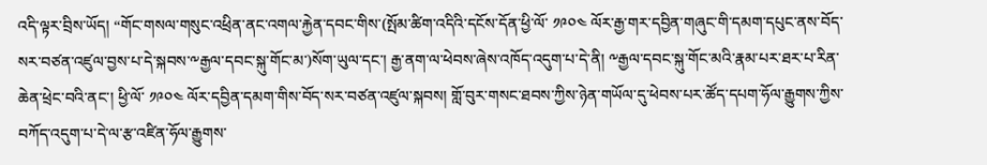འདི་ལྟར་བྲིས་ཡོད། “གོང་གསལ་གསུང་འཕྲིན་ནང་འགལ་རྐྱེན་དབང་གིས་(སྤོམ་ཚིག་འདིའི་དངོས་དོན་ཕྱི་ལོ་ ༡༩༠༤ ལོར་རྒྱ་གར་དབྱིན་གཞུང་གི་དམག་དཔུང་ནས་བོད་སར་བཙན་འཛུལ་བྱས་པ་དེ་སྐབས་༸རྒྱལ་དབང་སྐུ་གོང་མ་)སོག་ཡུལ་དང་། རྒྱ་ནག་ལ་ཕེབས་ཞེས་འཁོད་འདུག་པ་དེ་ནི། ༸རྒྱལ་དབང་སྐུ་གོང་མའི་རྣམ་པར་ཐར་པ་རིན་ཆེན་ཕྲེང་བའི་ནང་། ཕྱི་ལོ་ ༡༩༠༤ ལོར་དབྱིན་དམག་གིས་བོད་སར་བཙན་འཛུལ་སྐབས། གློ་བུར་གསང་ཐབས་ཀྱིས་ཉེན་གཡོལ་དུ་ཕེབས་པར་ཚོད་དཔག་ཧོལ་རྒྱུགས་ཀྱིས་བཀོད་འདུག་པ་དེ་ལ་རྩ་འཛིན་ཧོལ་རྒྱུགས་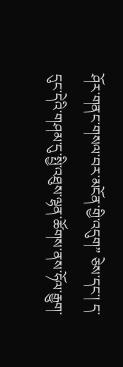ཤོར་གནང་གསལ་བར་མངོན་གྱི་འདུག” ཅེས་དང་། ད་དུང་དེའི་གཤམ་དུ་སྤྱི་འཐུས་ལྷན་ཚོགས་ནས་ཧོལ་རྒྱུག་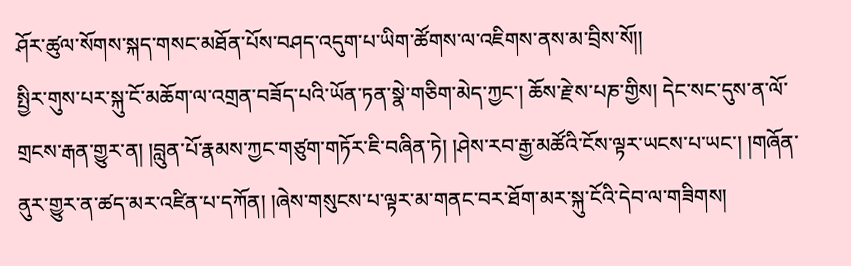ཤོར་ཚུལ་སོགས་སྐད་གསང་མཐོན་པོས་བཤད་འདུག་པ་ཡིག་ཚོགས་ལ་འཇིགས་ནས་མ་བྲིས་སོ།།
སྤྱིར་གུས་པར་སྐུ་ངོ་མཆོག་ལ་འགྲན་བཟོད་པའི་ཡོན་ཏན་སྣེ་གཅིག་མེད་ཀྱང་། ཆོས་རྗེ་ས་པཎ་གྱིས། དེང་སང་དུས་ན་ལོ་གྲངས་རྒན་གྱུར་ན། །བླུན་པོ་རྣམས་ཀྱང་གཙུག་གཏོར་ཇི་བཞིན་ཏེ། །ཤེས་རབ་རྒྱ་མཚོའི་ངོས་ལྟར་ཡངས་པ་ཡང་། །གཞོན་ནུར་གྱུར་ན་ཚད་མར་འཛིན་པ་དཀོན། །ཞེས་གསུངས་པ་ལྟར་མ་གནང་བར་ཐོག་མར་སྐུ་ངོའི་དེབ་ལ་གཟིགས།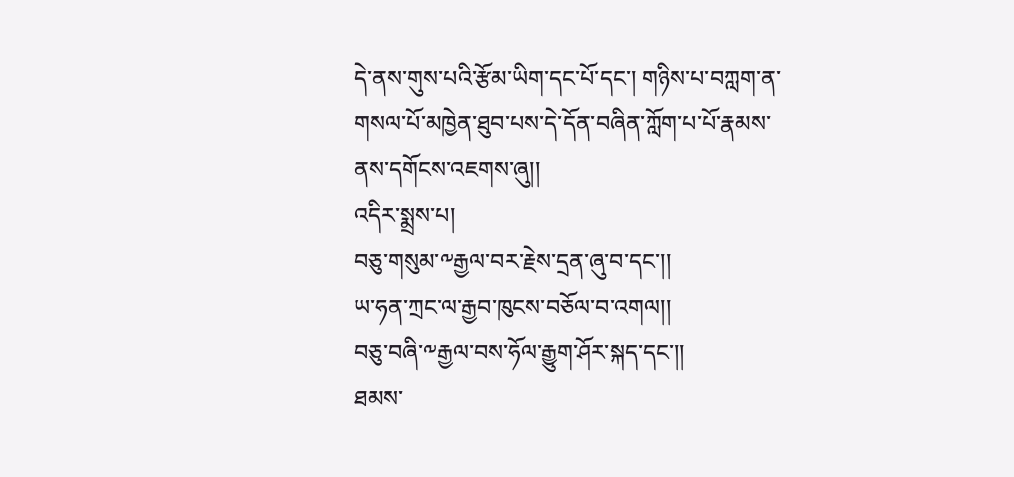དེ་ནས་གུས་པའི་རྩོམ་ཡིག་དང་པོ་དང་། གཉིས་པ་བཀླག་ན་གསལ་པོ་མཁྱེན་ཐུབ་པས་དེ་དོན་བཞིན་ཀློག་པ་པོ་རྣམས་ནས་དགོངས་འཇགས་ཞུ།།
འདིར་སྨྲས་པ།
བཅུ་གསུམ་༸རྒྱལ་བར་རྗེས་དྲན་ཞུ་བ་དང་།།
ཡ་ཧན་ཀྲང་ལ་རྒྱབ་ཁུངས་བཅོལ་བ་འགལ།།
བཅུ་བཞི་༸རྒྱལ་བས་ཧོལ་རྒྱུག་ཤོར་སྐད་དང་།།
ཐམས་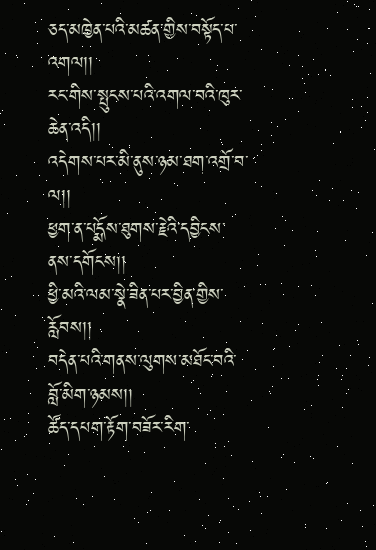ཅད་མཁྱེན་པའི་མཚན་གྱིས་བསྟོད་པ་འགལ།།
རང་གིས་སྤུངས་པའི་འགལ་བའི་ཁུར་ཆེན་འདི།།
འདེགས་པར་མི་ནུས་ཉམ་ཐག་འགྲོ་བ་ལ།།
ཕྱག་ན་པདྨོས་ཐུགས་རྗེའི་དབྱིངས་ནས་དགོངས།།
ཕྱི་མའི་ལམ་སྣེ་ཟིན་པར་བྱིན་གྱིས་རློབས།།
བདེན་པའི་གནས་ལུགས་མཐོང་བའི་བློ་མིག་ཉམས།།
ཚོད་དཔག་རྟོག་བཟོར་རིག་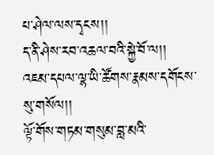པ་ཤེལ་ལས་དྭངས།།
ད་ནི་ཤེས་རབ་འཆལ་བའི་སྐྱེ་བོ་ལ།།
འཇམ་དཔལ་ལྷ་ཡི་ཚོགས་རྣམས་དགོངས་སུ་གསོལ།།
ལྟོ་གོས་གཏམ་གསུམ་བླ་མའི་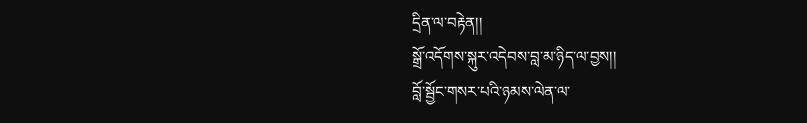དྲིན་ལ་བརྟེན།།
སྒྲོ་འདོགས་སྐུར་འདེབས་བླ་མ་ཉིད་ལ་བྱས།།
བློ་སྦྱོང་གསར་པའི་ཉམས་ལེན་ལ་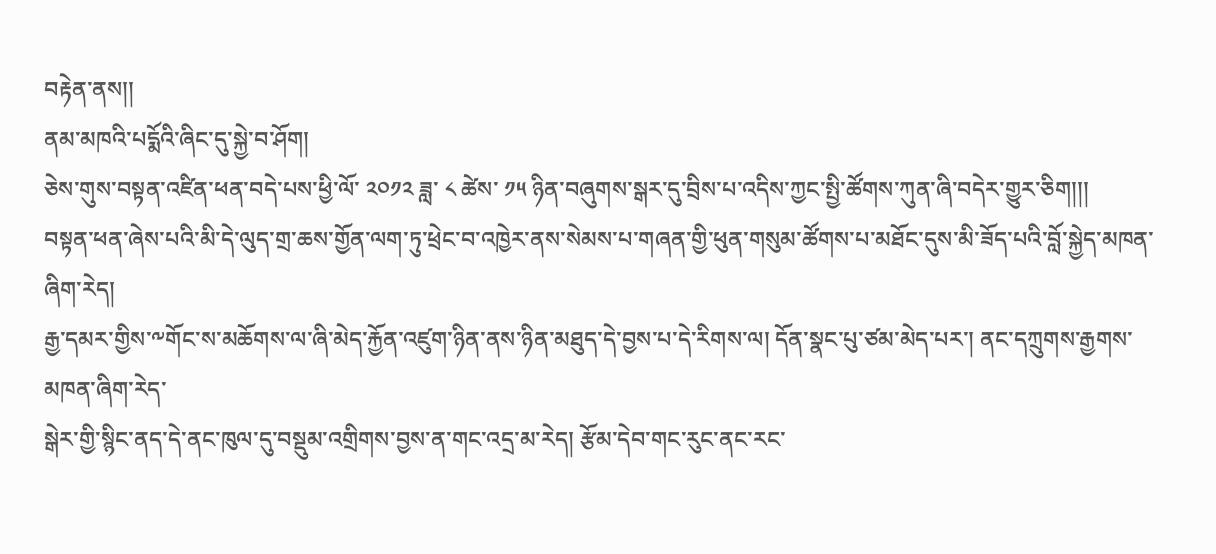བརྟེན་ནས།།
ནམ་མཁའི་པདྨོའི་ཞིང་དུ་སྐྱེ་བ་ཤོག།
ཅེས་གུས་བསྟན་འཛིན་ཕན་བདེ་པས་ཕྱི་ལོ་ ༢༠༡༢ ཟླ་ ༨ ཚེས་ ༡༥ ཉིན་བཞུགས་སྒར་དུ་བྲིས་པ་འདིས་ཀྱང་སྤྱི་ཚོགས་ཀུན་ཞི་བདེར་གྱུར་ཅིག།།།
བསྟན་ཕན་ཞེས་པའི་མི་དེ་ལུད་གྲ་ཆས་གྱོན་ལག་ཏུ་ཕྲེང་བ་འཁྱེར་ནས་སེམས་པ་གཞན་གྱི་ཕུན་གསུམ་ཚོགས་པ་མཐོང་དུས་མི་ཟོད་པའི་བློ་སྐྱེད་མཁན་ཞིག་རེད།
རྒྱ་དམར་གྱིས་༸གོང་ས་མཆོགས་ལ་ཞི་མེད་རྐྱོན་འཛུག་ཉིན་ནས་ཉིན་མཐུད་དེ་བྱས་པ་དེ་རིགས་ལ། དོན་སྣང་པུ་ཙམ་མེད་པར་། ནང་དཀྲུགས་རྒྱགས་མཁན་ཞིག་རེད་
སྒེར་གྱི་སྙིང་ནད་དེ་ནང་ཁུལ་དུ་བསྡུམ་འགྲིགས་བྱས་ན་གང་འདྲ་མ་རེད། རྩོམ་དེབ་གང་རུང་ནང་རང་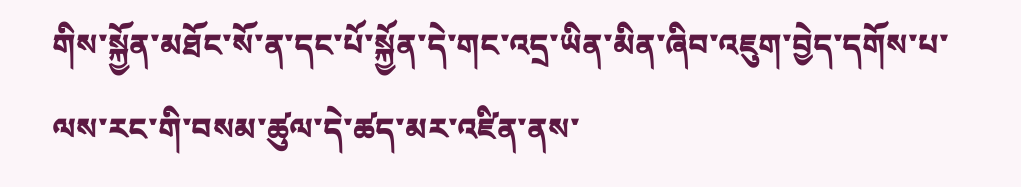གིས་སྐྱོན་མཐོང་སོ་ན་དང་པོ་སྐྱོན་དེ་གང་འདྲ་ཡིན་མིན་ཞིབ་འཇུག་བྱེད་དགོས་པ་ལས་རང་གི་བསམ་ཚུལ་དེ་ཚད་མར་འཛིན་ནས་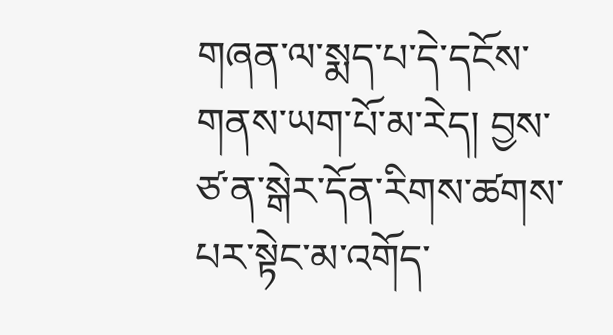གཞན་ལ་སྨད་པ་དེ་དངོས་གནས་ཡག་པོ་མ་རེད། བྱས་ཙ་ན་སྒེར་དོན་རིགས་ཚགས་པར་སྟེང་མ་འགོད་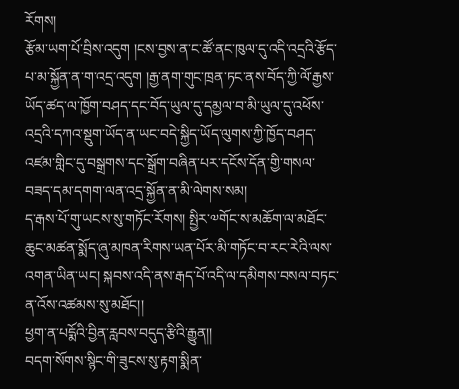རོགས།
རྩོམ་ཡག་པོ་བྲིས་འདུག །ངས་བྱས་ན་ང་ཚོ་ནང་ཁུལ་དུ་འདི་འདྲའི་རྩོད་པ་མ་སྐྱོན་ན་ག་འདྲ་འདུག །རྒྱ་ནག་གུང་ཁྲན་ཏང་ནས་བོད་ཀྱི་ལོ་རྒྱས་ཡོད་ཚད་ལ་ཁྱོག་བཤད་དང་བོད་ཡུལ་དུ་དམྱལ་བ་མི་ཡུལ་དུ་འཕོས་འདྲའི་དཀའ་སྡུག་ཡོད་ན་ཡང་བདེ་སྐྱིད་ཡོད་ལུགས་ཀྱི་ཁྱོད་བཤད་འཛམ་གླིང་དུ་བསྒྲགས་དང་སྒྲོག་བཞིན་པར་དངོས་དོན་གྱི་གསལ་བཟད་དམ་དགག་ལན་འདྲ་སྐྱོན་ན་མི་ལེགས་སམ།
ད་རྒས་པོ་གུ་ཡངས་སུ་གཏོང་རོགས། སྤྱིར་༧གོང་ས་མཆོག་ལ་མཐོང་ཆུང་མཚན་སྨོད་ཞུ་མཁན་རིགས་ཡན་པོར་མི་གཏོང་བ་རང་རེའི་ལས་འགན་ཡིན་ཡང། སྐབས་འདི་ནས་རྒད་པོ་འདི་ལ་དམིགས་བསལ་བཏང་ན་འོས་འཚམས་སུ་མཐོང།།
ཕྱག་ན་པདྨོའི་བྱིན་རླབས་བདུད་རྩིའི་རྒྱུན།།
བདག་སོགས་སྙིང་གི་ཟུངས་སུ་རྟག་སྨིན་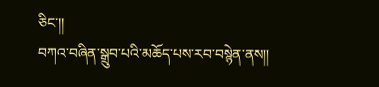ཅིང་།།
བཀའ་བཞིན་སྒྲུབ་པའི་མཆོད་པས་རབ་བསྙེན་ནས།།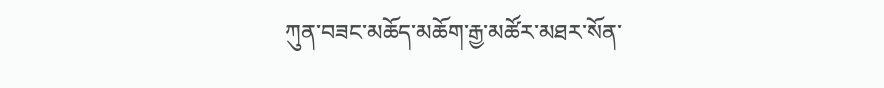ཀུན་བཟང་མཆོད་མཆོག་རྒྱ་མཚོར་མཐར་སོན་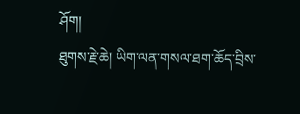ཤོག།
ཐུགས་རྗེ་ཆེ། ཡིག་ལན་གསལ་ཐག་ཆོད་བྲིས་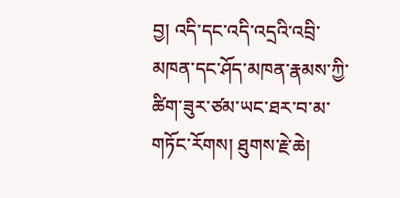བྱ། འདི་དང་འདི་འདྲའི་འབྲི་མཁན་དང་ཤོད་མཁན་རྣམས་ཀྱི་ཚིག་ཟུར་ཙམ་ཡང་ཐར་བ་མ་གཏོང་རོགས། ཐུགས་རྗེ་ཆེ།